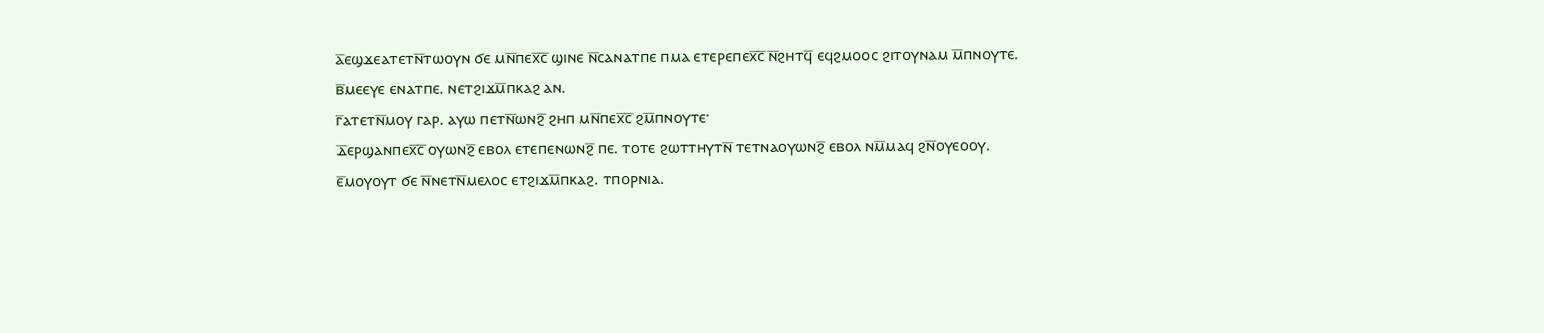ⲁ̅ⲉϣϫⲉⲁⲧⲉⲧⲛ̅ⲧⲱⲟⲩⲛ ϭⲉ ⲙⲛ̅ⲡⲉⲭ̅ⲥ̅ ϣⲓⲛⲉ ⲛ̅ⲥⲁⲛⲁⲧⲡⲉ ⲡⲙⲁ ⲉⲧⲉⲣⲉⲡⲉⲭ̅ⲥ̅ ⲛ̅ϩⲏⲧϥ̅ ⲉϥϩⲙⲟⲟⲥ ϩⲓⲧⲟⲩⲛⲁⲙ ⲙ̅ⲡⲛⲟⲩⲧⲉ.
ⲃ̅ⲙⲉⲉⲩⲉ ⲉⲛⲁⲧⲡⲉ. ⲛⲉⲧϩⲓϫⲙ̅ⲡⲕⲁϩ ⲁⲛ.
ⲅ̅ⲁⲧⲉⲧⲛ̅ⲙⲟⲩ ⲅⲁⲣ. ⲁⲩⲱ ⲡⲉⲧⲛ̅ⲱⲛϩ̅ ϩⲏⲡ ⲙⲛ̅ⲡⲉⲭ̅ⲥ̅ ϩⲙ̅ⲡⲛⲟⲩⲧⲉ·
ⲇ̅ⲉⲣϣⲁⲛⲡⲉⲭ̅ⲥ̅ ⲟⲩⲱⲛϩ̅ ⲉⲃⲟⲗ ⲉⲧⲉⲡⲉⲛⲱⲛϩ̅ ⲡⲉ. ⲧⲟⲧⲉ ϩⲱⲧⲧⲏⲩⲧⲛ̅ ⲧⲉⲧⲛⲁⲟⲩⲱⲛϩ̅ ⲉⲃⲟⲗ ⲛⲙ̅ⲙⲁϥ ϩⲛ̅ⲟⲩⲉⲟⲟⲩ.
ⲉ̅ⲙⲟⲩⲟⲩⲧ ϭⲉ ⲛ̅ⲛⲉⲧⲛ̅ⲙⲉⲗⲟⲥ ⲉⲧϩⲓϫⲙ̅ⲡⲕⲁϩ. ⲧⲡⲟⲣⲛⲓⲁ.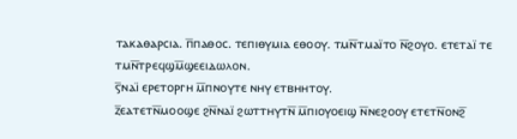ⲧⲁⲕⲁⲑⲁⲣⲥⲓⲁ. ⲡ̅ⲡⲁⲑⲟⲥ. ⲧⲉⲡⲓⲑⲩⲙⲓⲁ ⲉⲑⲟⲟⲩ. ⲧⲙⲛ̅ⲧⲙⲁⲓ̈ⲧⲟ ⲛ̅ϩⲟⲩⲟ. ⲉⲧⲉⲧⲁⲓ̈ ⲧⲉ ⲧⲙⲛ̅ⲧⲣⲉϥϣⲙ̅ϣⲉⲉⲓⲇⲱⲗⲟⲛ.
ⲋ̅ⲛⲁⲓ̈ ⲉⲣⲉⲧⲟⲣⲅⲏ ⲙ̅ⲡⲛⲟⲩⲧⲉ ⲛⲏⲩ ⲉⲧⲃⲏⲏⲧⲟⲩ.
ⲍ̅ⲉⲁⲧⲉⲧⲛ̅ⲙⲟⲟϣⲉ ϩⲛ̅ⲛⲁⲓ̈ ϩⲱⲧⲧⲏⲩⲧⲛ̅ ⲙ̅ⲡⲓⲟⲩⲟⲉⲓϣ ⲛ̅ⲛⲉϩⲟⲟⲩ ⲉⲧⲉⲧⲛ̅ⲟⲛϩ̅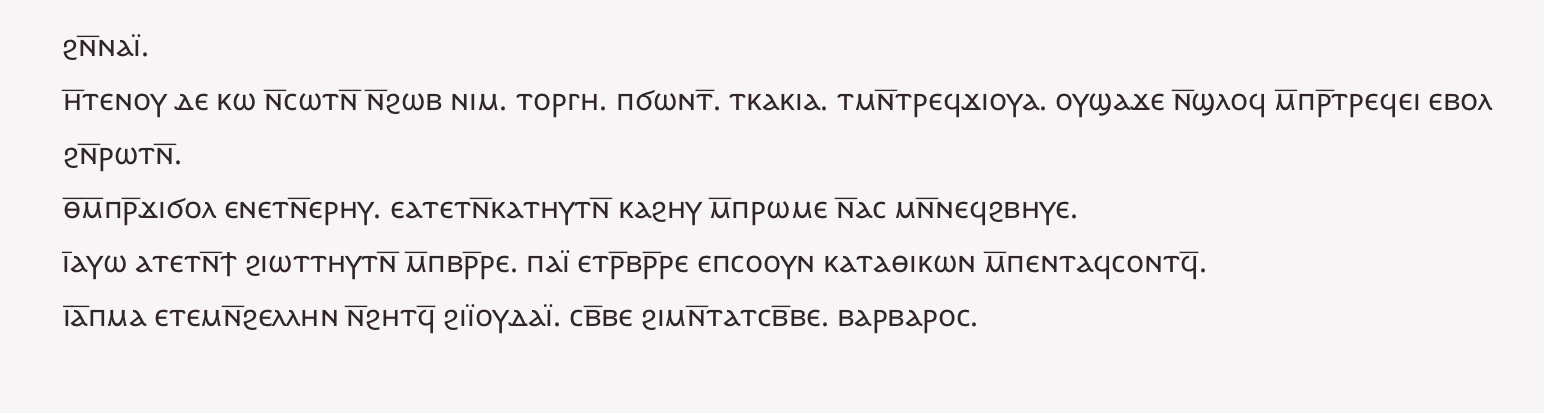ϩⲛ̅ⲛⲁⲓ̈.
ⲏ̅ⲧⲉⲛⲟⲩ ⲇⲉ ⲕⲱ ⲛ̅ⲥⲱⲧⲛ̅ ⲛ̅ϩⲱⲃ ⲛⲓⲙ. ⲧⲟⲣⲅⲏ. ⲡϭⲱⲛⲧ̅. ⲧⲕⲁⲕⲓⲁ. ⲧⲙⲛ̅ⲧⲣⲉϥϫⲓⲟⲩⲁ. ⲟⲩϣⲁϫⲉ ⲛ̅ϣⲗⲟϥ ⲙ̅ⲡⲣ̅ⲧⲣⲉϥⲉⲓ ⲉⲃⲟⲗ ϩⲛ̅ⲣⲱⲧⲛ̅.
ⲑ̅ⲙ̅ⲡⲣ̅ϫⲓϭⲟⲗ ⲉⲛⲉⲧⲛ̅ⲉⲣⲏⲩ. ⲉⲁⲧⲉⲧⲛ̅ⲕⲁⲧⲏⲩⲧⲛ̅ ⲕⲁϩⲏⲩ ⲙ̅ⲡⲣⲱⲙⲉ ⲛ̅ⲁⲥ ⲙⲛ̅ⲛⲉϥϩⲃⲏⲩⲉ.
ⲓ̅ⲁⲩⲱ ⲁⲧⲉⲧⲛ̅ϯ ϩⲓⲱⲧⲧⲏⲩⲧⲛ̅ ⲙ̅ⲡⲃⲣ̅ⲣⲉ. ⲡⲁⲓ̈ ⲉⲧⲣ̅ⲃⲣ̅ⲣⲉ ⲉⲡⲥⲟⲟⲩⲛ ⲕⲁⲧⲁⲑⲓⲕⲱⲛ ⲙ̅ⲡⲉⲛⲧⲁϥⲥⲟⲛⲧϥ̅.
ⲓ̅ⲁ̅ⲡⲙⲁ ⲉⲧⲉⲙⲛ̅ϩⲉⲗⲗⲏⲛ ⲛ̅ϩⲏⲧϥ̅ ϩⲓⲓ̈ⲟⲩⲇⲁⲓ̈. ⲥⲃ̅ⲃⲉ ϩⲓⲙⲛ̅ⲧⲁⲧⲥⲃ̅ⲃⲉ. ⲃⲁⲣⲃⲁⲣⲟⲥ.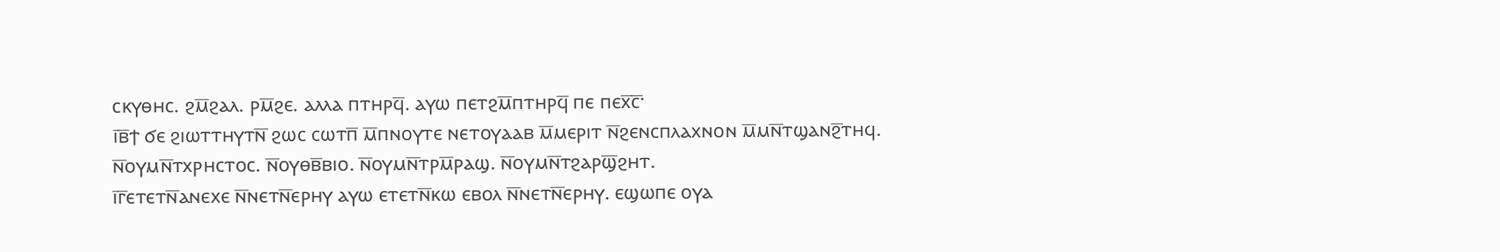ⲥⲕⲩⲑⲏⲥ. ϩⲙ̅ϩⲁⲗ. ⲣⲙ̅ϩⲉ. ⲁⲗⲗⲁ ⲡⲧⲏⲣϥ̅. ⲁⲩⲱ ⲡⲉⲧϩⲙ̅ⲡⲧⲏⲣϥ̅ ⲡⲉ ⲡⲉⲭ̅ⲥ̅·
ⲓ̅ⲃ̅ϯ ϭⲉ ϩⲓⲱⲧⲧⲏⲩⲧⲛ̅ ϩⲱⲥ ⲥⲱⲧⲡ̅ ⲙ̅ⲡⲛⲟⲩⲧⲉ ⲛⲉⲧⲟⲩⲁⲁⲃ ⲙ̅ⲙⲉⲣⲓⲧ ⲛ̅ϩⲉⲛⲥⲡⲗⲁⲭⲛⲟⲛ ⲙ̅ⲙⲛ̅ⲧϣⲁⲛϩ̅ⲧⲏϥ. ⲛ̅ⲟⲩⲙⲛ̅ⲧⲭⲣⲏⲥⲧⲟⲥ. ⲛ̅ⲟⲩⲑⲃ̅ⲃⲓⲟ. ⲛ̅ⲟⲩⲙⲛ̅ⲧⲣⲙ̅ⲣⲁϣ. ⲛ̅ⲟⲩⲙⲛ̅ⲧϩⲁⲣϣ̅ϩⲏⲧ.
ⲓ̅ⲅ̅ⲉⲧⲉⲧⲛ̅ⲁⲛⲉⲭⲉ ⲛ̅ⲛⲉⲧⲛ̅ⲉⲣⲏⲩ ⲁⲩⲱ ⲉⲧⲉⲧⲛ̅ⲕⲱ ⲉⲃⲟⲗ ⲛ̅ⲛⲉⲧⲛ̅ⲉⲣⲏⲩ. ⲉϣⲱⲡⲉ ⲟⲩⲁ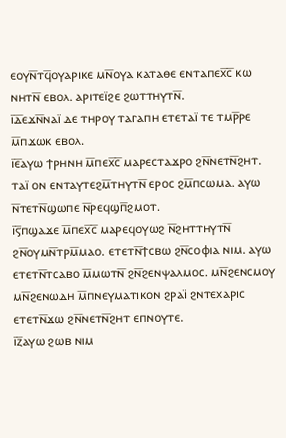ⲉⲟⲩⲛ̅ⲧϥ̅ⲟⲩⲁⲣⲓⲕⲉ ⲙⲛ̅ⲟⲩⲁ ⲕⲁⲧⲁⲑⲉ ⲉⲛⲧⲁⲡⲉⲭ̅ⲥ̅ ⲕⲱ ⲛⲏⲧⲛ̅ ⲉⲃⲟⲗ. ⲁⲣⲓⲧⲉⲓ̈ϩⲉ ϩⲱⲧⲧⲏⲩⲧⲛ̅.
ⲓ̅ⲇ̅ⲉϫⲛ̅ⲛⲁⲓ̈ ⲇⲉ ⲧⲏⲣⲟⲩ ⲧⲁⲅⲁⲡⲏ ⲉⲧⲉⲧⲁⲓ̈ ⲧⲉ ⲧⲙⲣ̅ⲣⲉ ⲙ̅ⲡϫⲱⲕ ⲉⲃⲟⲗ.
ⲓ̅ⲉ̅ⲁⲩⲱ ϯⲣⲏⲛⲏ ⲙ̅ⲡⲉⲭ̅ⲥ̅ ⲙⲁⲣⲉⲥⲧⲁϫⲣⲟ ϩⲛ̅ⲛⲉⲧⲛ̅ϩⲏⲧ. ⲧⲁⲓ̈ ⲟⲛ ⲉⲛⲧⲁⲩⲧⲉϩⲙ̅ⲧⲏⲩⲧⲛ̅ ⲉⲣⲟⲥ ϩⲙ̅ⲡⲥⲱⲙⲁ. ⲁⲩⲱ ⲛ̅ⲧⲉⲧⲛ̅ϣⲱⲡⲉ ⲛ̅ⲣⲉϥϣⲡ̅ϩⲙⲟⲧ.
ⲓ̅ⲋ̅ⲡϣⲁϫⲉ ⲙ̅ⲡⲉⲭ̅ⲥ̅ ⲙⲁⲣⲉϥⲟⲩⲱϩ ⲛ̅ϩⲏⲧⲧⲏⲩⲧⲛ̅ ϩⲛ̅ⲟⲩⲙⲛ̅ⲧⲣⲙ̅ⲙⲁⲟ. ⲉⲧⲉⲧⲛ̅ϯⲥⲃⲱ ϩⲛ̅ⲥⲟⲫⲓⲁ ⲛⲓⲙ. ⲁⲩⲱ ⲉⲧⲉⲧⲛ̅ⲧⲥⲁⲃⲟ ⲙ̅ⲙⲱⲧⲛ̅ ϩⲛ̅ϩⲉⲛⲯⲁⲗⲙⲟⲥ. ⲙⲛ̅ϩⲉⲛⲥⲙⲟⲩ ⲙⲛ̅ϩⲉⲛⲱⲇⲏ ⲙ̅ⲡⲛⲉⲩⲙⲁⲧⲓⲕⲟⲛ ϩⲣⲁⲓ̈ ϩⲛⲧⲉⲭⲁⲣⲓⲥ ⲉⲧⲉⲧⲛ̅ϫⲱ ϩⲛ̅ⲛⲉⲧⲛ̅ϩⲏⲧ ⲉⲡⲛⲟⲩⲧⲉ.
ⲓ̅ⲍ̅ⲁⲩⲱ ϩⲱⲃ ⲛⲓⲙ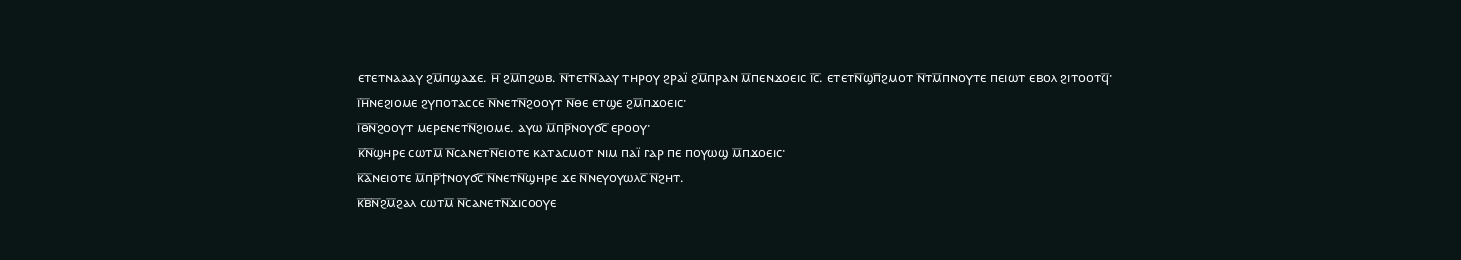ⲉⲧⲉⲧⲛⲁⲁⲁⲩ ϩⲙ̅ⲡϣⲁϫⲉ. ⲏ̅ ϩⲙ̅ⲡϩⲱⲃ. ⲛ̅ⲧⲉⲧⲛ̅ⲁⲁⲩ ⲧⲏⲣⲟⲩ ϩⲣⲁⲓ̈ ϩⲙ̅ⲡⲣⲁⲛ ⲙ̅ⲡⲉⲛϫⲟⲉⲓⲥ ⲓ̅ⲥ̅. ⲉⲧⲉⲧⲛ̅ϣⲡ̅ϩⲙⲟⲧ ⲛ̅ⲧⲙ̅ⲡⲛⲟⲩⲧⲉ ⲡⲉⲓⲱⲧ ⲉⲃⲟⲗ ϩⲓⲧⲟⲟⲧϥ̅·
ⲓ̅ⲏ̅ⲛⲉϩⲓⲟⲙⲉ ϩⲩⲡⲟⲧⲁⲥⲥⲉ ⲛ̅ⲛⲉⲧⲛ̅ϩⲟⲟⲩⲧ ⲛ̅ⲑⲉ ⲉⲧϣⲉ ϩⲙ̅ⲡϫⲟⲉⲓⲥ·
ⲓ̅ⲑ̅ⲛ̅ϩⲟⲟⲩⲧ ⲙⲉⲣⲉⲛⲉⲧⲛ̅ϩⲓⲟⲙⲉ. ⲁⲩⲱ ⲙ̅ⲡⲣ̅ⲛⲟⲩϭⲥ̅ ⲉⲣⲟⲟⲩ·
ⲕ̅ⲛ̅ϣⲏⲣⲉ ⲥⲱⲧⲙ̅ ⲛ̅ⲥⲁⲛⲉⲧⲛ̅ⲉⲓⲟⲧⲉ ⲕⲁⲧⲁⲥⲙⲟⲧ ⲛⲓⲙ ⲡⲁⲓ̈ ⲅⲁⲣ ⲡⲉ ⲡⲟⲩⲱϣ ⲙ̅ⲡϫⲟⲉⲓⲥ·
ⲕ̅ⲁ̅ⲛⲉⲓⲟⲧⲉ ⲙ̅ⲡⲣ̅ϯⲛⲟⲩϭⲥ̅ ⲛ̅ⲛⲉⲧⲛ̅ϣⲏⲣⲉ ϫⲉ ⲛ̅ⲛⲉⲩⲟⲩⲱⲗⲥ̅ ⲛ̅ϩⲏⲧ.
ⲕ̅ⲃ̅ⲛ̅ϩⲙ̅ϩⲁⲗ ⲥⲱⲧⲙ̅ ⲛ̅ⲥⲁⲛⲉⲧⲛ̅ϫⲓⲥⲟⲟⲩⲉ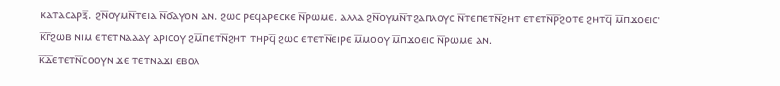ⲕⲁⲧⲁⲥⲁⲣⲝ̅. ϩⲛ̅ⲟⲩⲙⲛ̅ⲧⲉⲓⲁ ⲛ̅ϭⲁⲩⲟⲛ ⲁⲛ. ϩⲱⲥ ⲣⲉϥⲁⲣⲉⲥⲕⲉ ⲛ̅ⲣⲱⲙⲉ. ⲁⲗⲗⲁ ϩⲛ̅ⲟⲩⲙⲛ̅ⲧϩⲁⲡⲗⲟⲩⲥ ⲛ̅ⲧⲉⲡⲉⲧⲛ̅ϩⲏⲧ ⲉⲧⲉⲧⲛ̅ⲣ̅ϩⲟⲧⲉ ϩⲏⲧϥ̅ ⲙ̅ⲡϫⲟⲉⲓⲥ·
ⲕ̅ⲅ̅ϩⲱⲃ ⲛⲓⲙ ⲉⲧⲉⲧⲛⲁⲁⲁⲩ ⲁⲣⲓⲥⲟⲩ ϩⲙ̅ⲡⲉⲧⲛ̅ϩⲏⲧ ⲧⲏⲣϥ̅ ϩⲱⲥ ⲉⲧⲉⲧⲛ̅ⲉⲓⲣⲉ ⲙ̅ⲙⲟⲟⲩ ⲙ̅ⲡϫⲟⲉⲓⲥ ⲛ̅ⲣⲱⲙⲉ ⲁⲛ.
ⲕ̅ⲇ̅ⲉⲧⲉⲧⲛ̅ⲥⲟⲟⲩⲛ ϫⲉ ⲧⲉⲧⲛⲁϫⲓ ⲉⲃⲟⲗ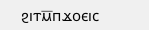ϩⲓⲧⲙ̅ⲡϫⲟⲉⲓⲥ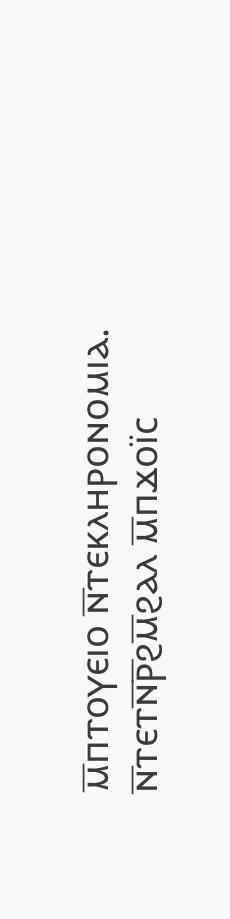ⲙ̅ⲡⲧⲟⲩⲉⲓⲟ ⲛ̅ⲧⲉⲕⲗⲏⲣⲟⲛⲟⲙⲓⲁ. ⲛ̅ⲧⲉⲧⲛ̅ⲣ̅ϩⲙ̅ϩⲁⲗ ⲙ̅ⲡϫⲟⲓ̈ⲥ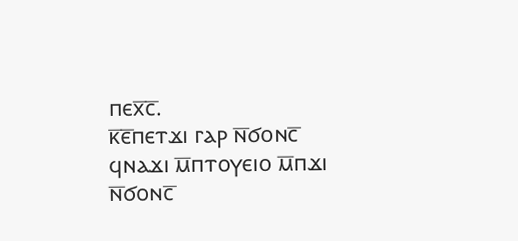ⲡⲉⲭ̅ⲥ̅.
ⲕ̅ⲉ̅ⲡⲉⲧϫⲓ ⲅⲁⲣ ⲛ̅ϭⲟⲛⲥ̅ ϥⲛⲁϫⲓ ⲙ̅ⲡⲧⲟⲩⲉⲓⲟ ⲙ̅ⲡϫⲓ ⲛ̅ϭⲟⲛⲥ̅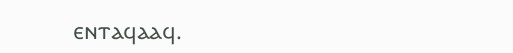ⲉⲛⲧⲁϥⲁⲁϥ.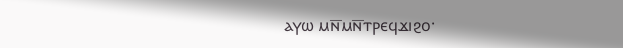ⲁⲩⲱ ⲙⲛ̅ⲙⲛ̅ⲧⲣⲉϥϫⲓϩⲟ·